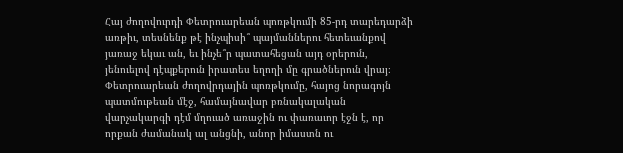Հայ ժողովուրդի Փետրուարեան պոռթկումի 85-րդ տարեդարձի առթիւ, տեսնենք թէ ինչպիսի՞ պայմաններու հետեւանքով յառաջ եկաւ ան, եւ ինչե՞ր պատահեցան այդ օրերուն, յենուելով դէպքերուն իրատես եղողի մը գրածներուն վրայ։
Փետրուարեան ժողովրդային պոռթկումը, հայոց նորագոյն պատմութեան մէջ, համայնավար բռնակալական վարչակարգի դէմ մղուած առաջին ու փառաւոր էջն է, որ որքան ժամանակ ալ անցնի, անոր իմաստն ու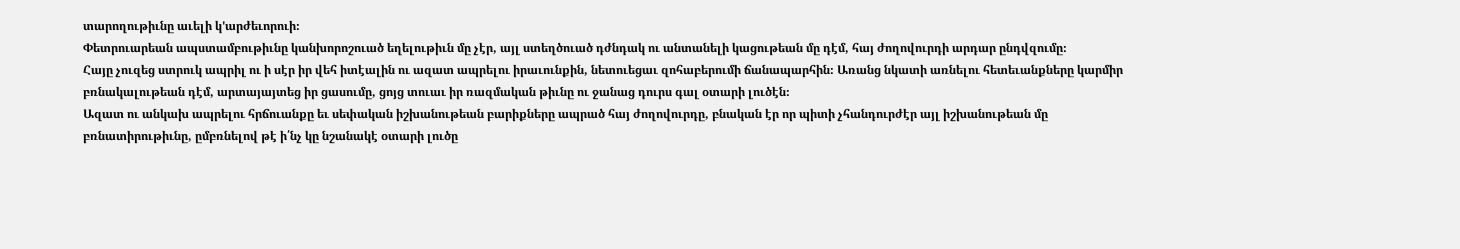տարողութիւնը աւելի կ'արժեւորուի։
Փետրուարեան ապստամբութիւնը կանխորոշուած եղելութիւն մը չէր, այլ ստեղծուած դժնդակ ու անտանելի կացութեան մը դէմ, հայ ժողովուրդի արդար ընդվզումը։
Հայը չուզեց ստրուկ ապրիլ ու ի սէր իր վեհ իտէալին ու ազատ ապրելու իրաւունքին, նետուեցաւ զոհաբերումի ճանապարհին։ Առանց նկատի առնելու հետեւանքները կարմիր բռնակալութեան դէմ, արտայայտեց իր ցասումը, ցոյց տուաւ իր ռազմական թիւնը ու ջանաց դուրս գալ օտարի լուծէն։
Ազատ ու անկախ ապրելու հրճուանքը եւ սեփական իշխանութեան բարիքները ապրած հայ ժողովուրդը, բնական էր որ պիտի չհանդուրժէր այլ իշխանութեան մը բռնատիրութիւնը, ըմբռնելով թէ ի՛նչ կը նշանակէ օտարի լուծը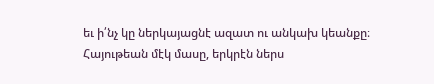եւ ի՛նչ կը ներկայացնէ ազատ ու անկախ կեանքը։
Հայութեան մէկ մասը, երկրէն ներս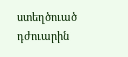ստեղծուած դժուարին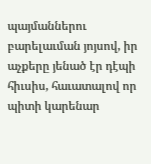պայմաններու բարելաւման յոյսով, իր աչքերը յենած էր դէպի հիւսիս, հաւատալով որ պիտի կարենար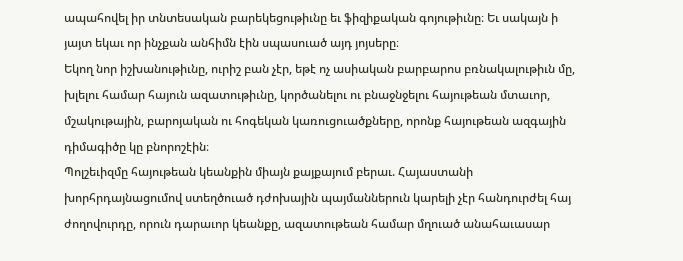ապահովել իր տնտեսական բարեկեցութիւնը եւ ֆիզիքական գոյութիւնը։ Եւ սակայն ի յայտ եկաւ որ ինչքան անհիմն էին սպասուած այդ յոյսերը։
Եկող նոր իշխանութիւնը, ուրիշ բան չէր, եթէ ոչ ասիական բարբարոս բռնակալութիւն մը, խլելու համար հայուն ազատութիւնը, կործանելու ու բնաջնջելու հայութեան մտաւոր, մշակութային, բարոյական ու հոգեկան կառուցուածքները, որոնք հայութեան ազգային դիմագիծը կը բնորոշէին։
Պոլշեւիզմը հայութեան կեանքին միայն քայքայում բերաւ. Հայաստանի խորհրդայնացումով ստեղծուած դժոխային պայմաններուն կարելի չէր հանդուրժել հայ ժողովուրդը, որուն դարաւոր կեանքը, ազատութեան համար մղուած անահաւասար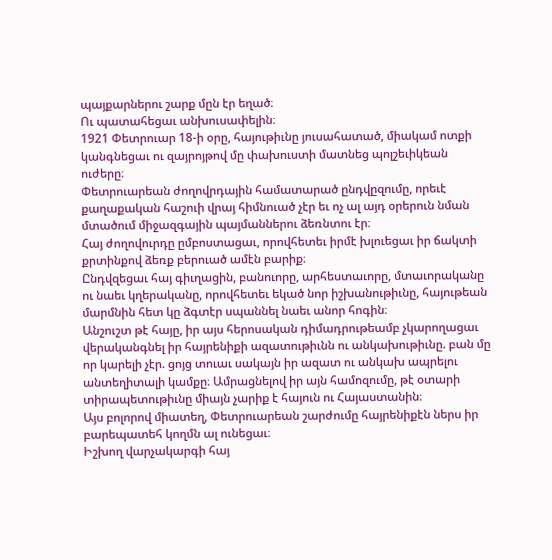պայքարներու շարք մըն էր եղած։
Ու պատահեցաւ անխուսափելին։
1921 Փետրուար 18-ի օրը, հայութիւնը յուսահատած, միակամ ոտքի կանգնեցաւ ու զայրոյթով մը փախուստի մատնեց պոլշեւիկեան ուժերը։
Փետրուարեան ժողովրդային համատարած ընդվըզումը, որեւէ քաղաքական հաշուի վրայ հիմնուած չէր եւ ոչ ալ այդ օրերուն նման մտածում միջազգային պայմաններու ձեռնտու էր։
Հայ ժողովուրդը ըմբոստացաւ, որովհետեւ իրմէ խլուեցաւ իր ճակտի քրտինքով ձեռք բերուած ամէն բարիք։
Ընդվզեցաւ հայ գիւղացին, բանուորը, արհեստաւորը, մտաւորականը ու նաեւ կղերականը, որովհետեւ եկած նոր իշխանութիւնը, հայութեան մարմնին հետ կը ձգտէր սպաննել նաեւ անոր հոգին։
Անշուշտ թէ հայը, իր այս հերոսական դիմադրութեամբ չկարողացաւ վերականգնել իր հայրենիքի ազատութիւնն ու անկախութիւնը. բան մը որ կարելի չէր. ցոյց տուաւ սակայն իր ազատ ու անկախ ապրելու անտեղիտալի կամքը։ Ամրացնելով իր այն համոզումը, թէ օտարի տիրապետութիւնը միայն չարիք է հայուն ու Հայաստանին։
Այս բոլորով միատեղ, Փետրուարեան շարժումը հայրենիքէն ներս իր բարեպատեհ կողմն ալ ունեցաւ։
Իշխող վարչակարգի հայ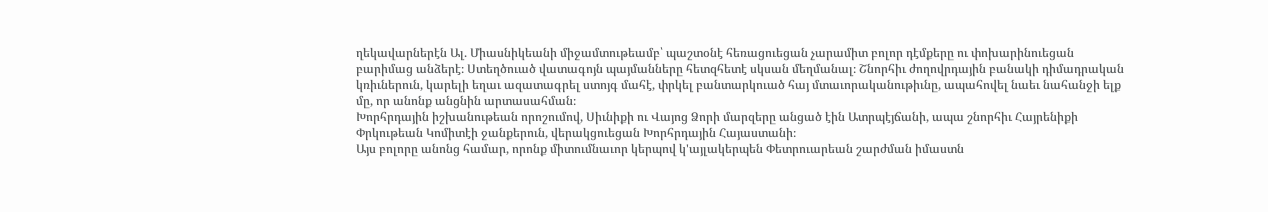ղեկավարներէն Ալ. Միասնիկեանի միջամտութեամբ՝ պաշտօնէ հեռացուեցան չարամիտ բոլոր դէմքերը ու փոխարինուեցան բարիմաց անձերէ։ Ստեղծուած վատագոյն պայմանները հետզհետէ սկսան մեղմանալ։ Շնորհիւ ժողովրդային բանակի դիմադրական կռիւներուն, կարելի եղաւ ազատագրել ստոյգ մահէ, փրկել բանտարկուած հայ մտաւորականութիւնը, ապահովել նաեւ նահանջի ելք մը, որ անոնք անցնին արտասահման։
Խորհրդային իշխանութեան որոշումով, Սիւնիքի ու Վայոց Ձորի մարզերը անցած էին Ատրպէյճանի, ապա շնորհիւ Հայրենիքի Փրկութեան Կոմիտէի ջանքերուն, վերակցուեցան Խորհրդային Հայաստանի։
Այս բոլորը անոնց համար, որոնք միտումնաւոր կերպով կ'այլակերպեն Փետրուարեան շարժման իմաստն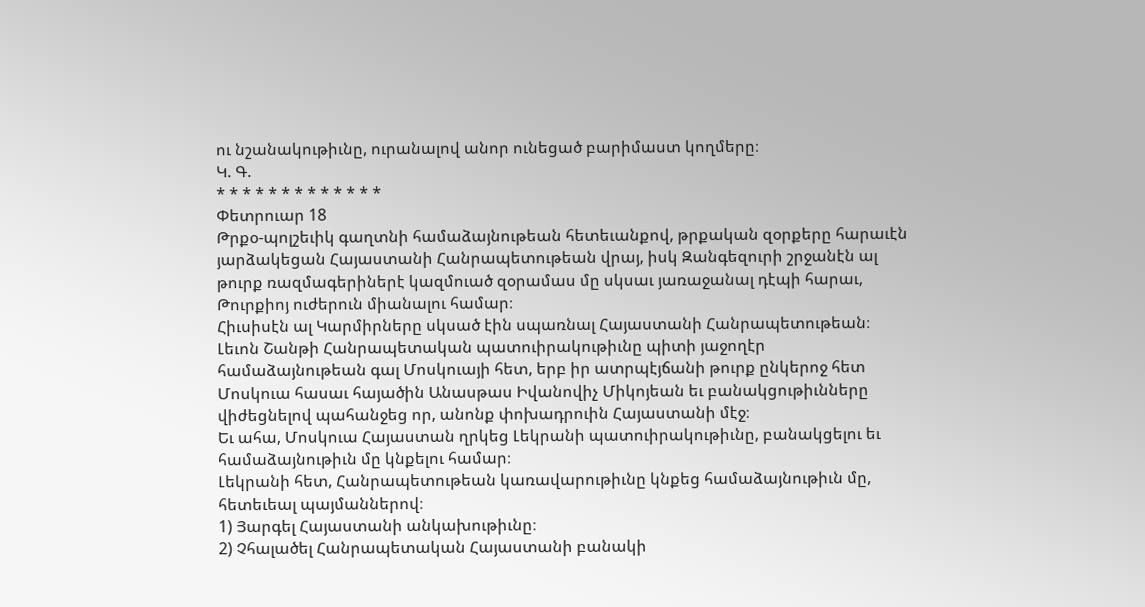ու նշանակութիւնը, ուրանալով անոր ունեցած բարիմաստ կողմերը։
Կ. Գ.
* * * * * * * * * * * * *
Փետրուար 18
Թրքօ-պոլշեւիկ գաղտնի համաձայնութեան հետեւանքով, թրքական զօրքերը հարաւէն յարձակեցան Հայաստանի Հանրապետութեան վրայ, իսկ Զանգեզուրի շրջանէն ալ թուրք ռազմագերիներէ կազմուած զօրամաս մը սկսաւ յառաջանալ դէպի հարաւ, Թուրքիոյ ուժերուն միանալու համար։
Հիւսիսէն ալ Կարմիրները սկսած էին սպառնալ Հայաստանի Հանրապետութեան։
Լեւոն Շանթի Հանրապետական պատուիրակութիւնը պիտի յաջողէր համաձայնութեան գալ Մոսկուայի հետ, երբ իր ատրպէյճանի թուրք ընկերոջ հետ Մոսկուա հասաւ հայածին Անասթաս Իվանովիչ Միկոյեան եւ բանակցութիւնները վիժեցնելով պահանջեց որ, անոնք փոխադրուին Հայաստանի մէջ։
Եւ ահա, Մոսկուա Հայաստան ղրկեց Լեկրանի պատուիրակութիւնը, բանակցելու եւ համաձայնութիւն մը կնքելու համար։
Լեկրանի հետ, Հանրապետութեան կառավարութիւնը կնքեց համաձայնութիւն մը, հետեւեալ պայմաններով։
1) Յարգել Հայաստանի անկախութիւնը։
2) Չհալածել Հանրապետական Հայաստանի բանակի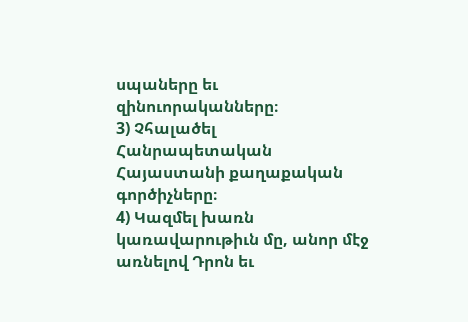սպաները եւ զինուորականները։
3) Չհալածել Հանրապետական Հայաստանի քաղաքական գործիչները։
4) Կազմել խառն կառավարութիւն մը, անոր մէջ առնելով Դրոն եւ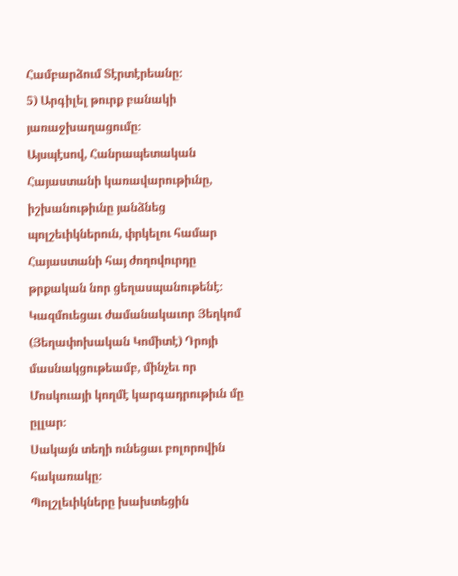Համբարձում Տէրտէրեանը։
5) Արգիլել թուրք բանակի յառաջխաղացումը։
Այսպէսով, Հանրապետական Հայաստանի կառավարութիւնը, իշխանութիւնը յանձնեց պոլշեւիկներուն, փրկելու համար Հայաստանի հայ ժողովուրդը թրքական նոր ցեղասպանութենէ։
Կազմուեցաւ ժամանակաւոր Յեղկոմ (Յեղափոխական Կոմիտէ) Դրոյի մասնակցութեամբ, մինչեւ որ Մոսկուայի կողմէ կարգադրութիւն մը ըլլար։
Սակայն տեղի ունեցաւ բոլորովին հակառակը։
Պոլշլեւիկները խախտեցին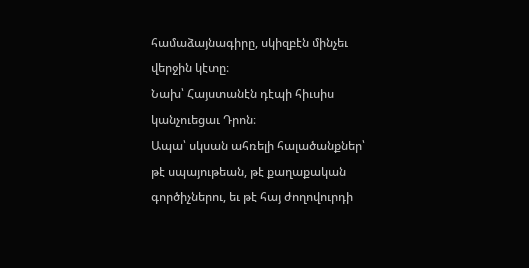համաձայնագիրը, սկիզբէն մինչեւ վերջին կէտը։
Նախ՝ Հայստանէն դէպի հիւսիս կանչուեցաւ Դրոն։
Ապա՝ սկսան ահռելի հալածանքներ՝ թէ սպայութեան, թէ քաղաքական գործիչներու, եւ թէ հայ ժողովուրդի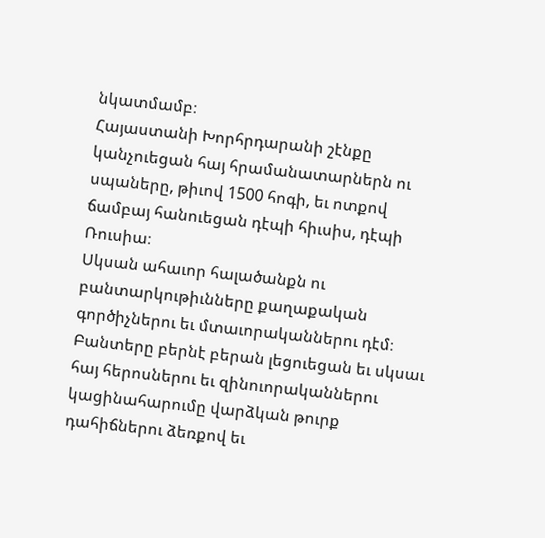նկատմամբ։
Հայաստանի Խորհրդարանի շէնքը կանչուեցան հայ հրամանատարներն ու սպաները, թիւով 1500 հոգի, եւ ոտքով ճամբայ հանուեցան դէպի հիւսիս, դէպի Ռուսիա։
Սկսան ահաւոր հալածանքն ու բանտարկութիւնները քաղաքական գործիչներու եւ մտաւորականներու դէմ։
Բանտերը բերնէ բերան լեցուեցան եւ սկսաւ հայ հերոսներու եւ զինուորականներու կացինահարումը վարձկան թուրք դահիճներու ձեռքով եւ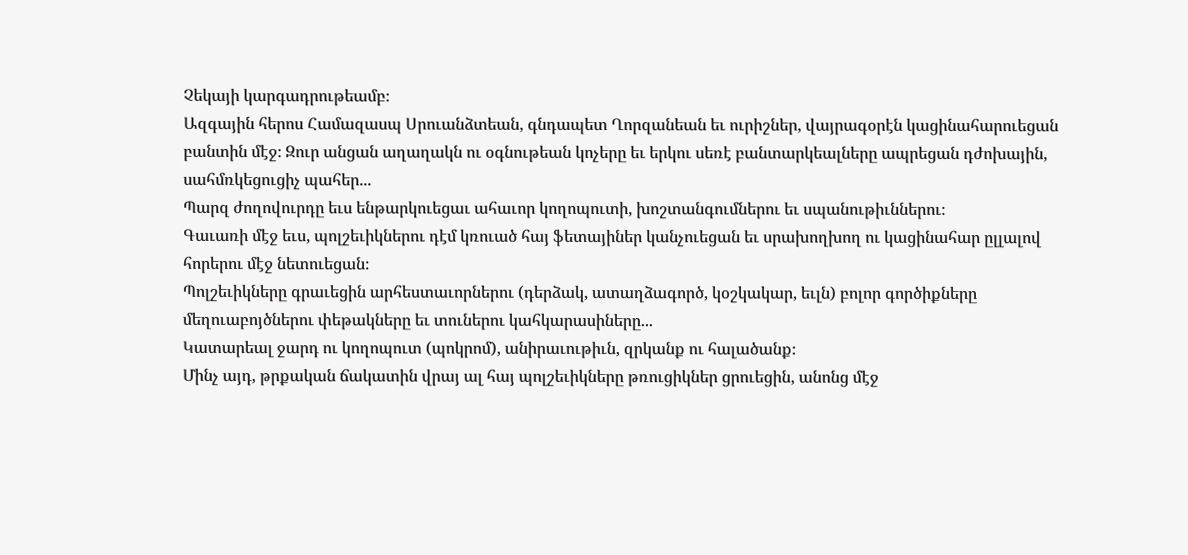Չեկայի կարգադրութեամբ։
Ազգային հերոս Համազասպ Սրուանձտեան, գնդապետ Ղորզանեան եւ ուրիշներ, վայրագօրէն կացինահարուեցան բանտին մէջ։ Զուր անցան աղաղակն ու օգնութեան կոչերը եւ երկու սեռէ բանտարկեալները ապրեցան դժոխային, սահմռկեցուցիչ պահեր...
Պարզ ժողովուրդը եւս ենթարկուեցաւ ահաւոր կողոպուտի, խոշտանգումներու եւ սպանութիւններու։
Գաւառի մէջ եւս, պոլշեւիկներու դէմ կռուած հայ ֆետայիներ կանչուեցան եւ սրախողխող ու կացինահար ըլլալով հորերու մէջ նետուեցան։
Պոլշեւիկները գրաւեցին արհեստաւորներու (դերձակ, ատաղձագործ, կօշկակար, եւլն) բոլոր գործիքները մեղուաբոյծներու փեթակները եւ տուներու կահկարասիները...
Կատարեալ ջարդ ու կողոպուտ (պոկրոմ), անիրաւութիւն, զրկանք ու հալածանք։
Մինչ այդ, թրքական ճակատին վրայ ալ հայ պոլշեւիկները թռուցիկներ ցրուեցին, անոնց մէջ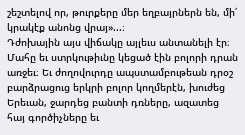շեշտելով որ, թուրքերը մեր եղբայրներն են, մի՛ կրակէք անոնց վրայ»...։
Դժոխային այս վիճակը այլեւս անտանելի էր։ Մահը եւ ստրկութիւնը կեցած էին բոլորի դրան առջեւ։ Եւ ժողովուրդը ապստամբութեան դրօշ բարձրացուց երկրի բոլոր կողմերէն, խուժեց Երեւան, ջարդեց բանտի դռները, ազատեց հայ գործիչները եւ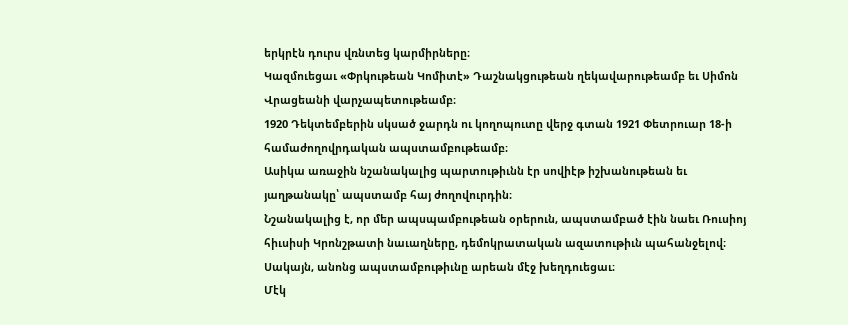երկրէն դուրս վռնտեց կարմիրները։
Կազմուեցաւ «Փրկութեան Կոմիտէ» Դաշնակցութեան ղեկավարութեամբ եւ Սիմոն Վրացեանի վարչապետութեամբ։
1920 Դեկտեմբերին սկսած ջարդն ու կողոպուտը վերջ գտան 1921 Փետրուար 18-ի համաժողովրդական ապստամբութեամբ։
Ասիկա առաջին նշանակալից պարտութիւնն էր սովիէթ իշխանութեան եւ յաղթանակը՝ ապստամբ հայ ժողովուրդին։
Նշանակալից է, որ մեր ապսպամբութեան օրերուն, ապստամբած էին նաեւ Ռուսիոյ հիւսիսի Կրոնշթատի նաւաղները, դեմոկրատական ազատութիւն պահանջելով։
Սակայն, անոնց ապստամբութիւնը արեան մէջ խեղդուեցաւ։
Մէկ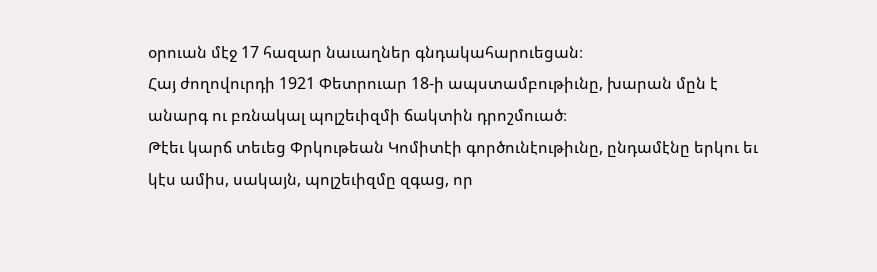օրուան մէջ 17 հազար նաւաղներ գնդակահարուեցան։
Հայ ժողովուրդի 1921 Փետրուար 18-ի ապստամբութիւնը, խարան մըն է անարգ ու բռնակալ պոլշեւիզմի ճակտին դրոշմուած։
Թէեւ կարճ տեւեց Փրկութեան Կոմիտէի գործունէութիւնը, ընդամէնը երկու եւ կէս ամիս, սակայն, պոլշեւիզմը զգաց, որ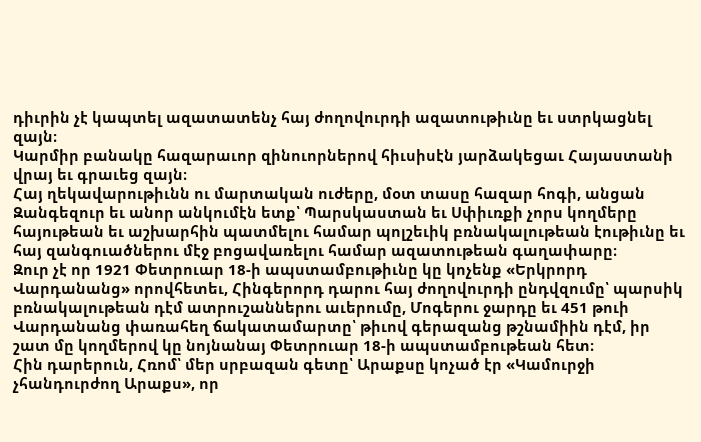դիւրին չէ կապտել ազատատենչ հայ ժողովուրդի ազատութիւնը եւ ստրկացնել զայն։
Կարմիր բանակը հազարաւոր զինուորներով հիւսիսէն յարձակեցաւ Հայաստանի վրայ եւ գրաւեց զայն։
Հայ ղեկավարութիւնն ու մարտական ուժերը, մօտ տասը հազար հոգի, անցան Զանգեզուր եւ անոր անկումէն ետք՝ Պարսկաստան եւ Սփիւռքի չորս կողմերը հայութեան եւ աշխարհին պատմելու համար պոլշեւիկ բռնակալութեան էութիւնը եւ հայ զանգուածներու մէջ բոցավառելու համար ազատութեան գաղափարը։
Զուր չէ որ 1921 Փետրուար 18-ի ապստամբութիւնը կը կոչենք «Երկրորդ Վարդանանց» որովհետեւ, Հինգերորդ դարու հայ ժողովուրդի ընդվզումը՝ պարսիկ բռնակալութեան դէմ ատրուշաններու աւերումը, Մոգերու ջարդը եւ 451 թուի Վարդանանց փառահեղ ճակատամարտը՝ թիւով գերազանց թշնամիին դէմ, իր շատ մը կողմերով կը նոյնանայ Փետրուար 18-ի ապստամբութեան հետ։
Հին դարերուն, Հռոմ՝ մեր սրբազան գետը՝ Արաքսը կոչած էր «Կամուրջի չհանդուրժող Արաքս», որ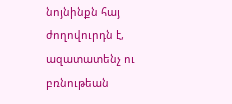նոյնինքն հայ ժողովուրդն է, ազատատենչ ու բռնութեան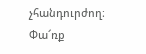չհանդուրժող։
Փա՜ռք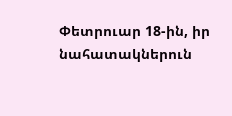Փետրուար 18-ին, իր նահատակներուն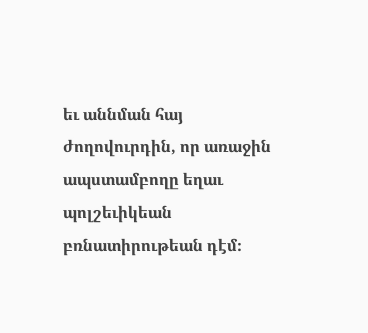եւ աննման հայ ժողովուրդին, որ առաջին ապստամբողը եղաւ պոլշեւիկեան բռնատիրութեան դէմ։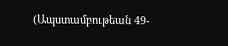(Ապստամբութեան 49-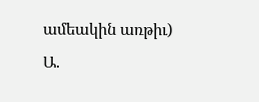ամեակին առթիւ)
Ա.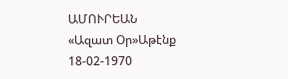ԱՄՈՒՐԵԱՆ
«Ազատ Օր»Աթէնք 18-02-1970